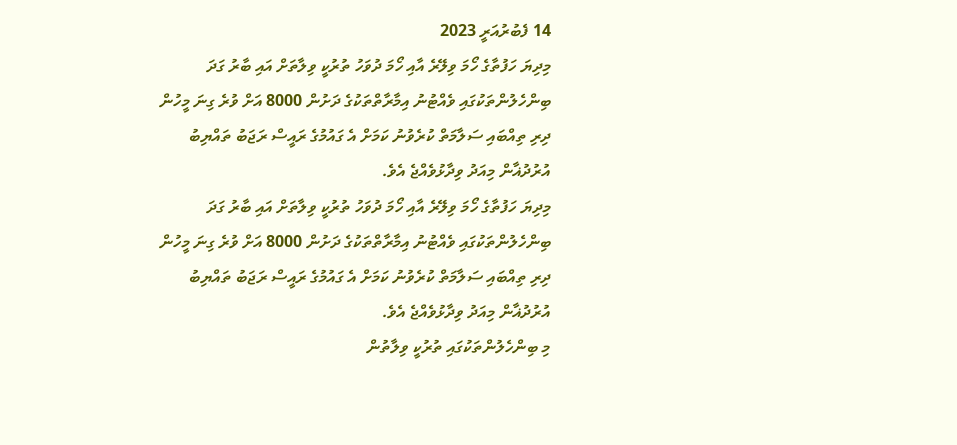14 ފެބުރުއަރީ 2023
މިދިޔަ ހަފުތާގެ ހޯމަ ވިލޭރެ އާއި ހޯމަ ދުވަހު ތުރުކީ ވިލާތަށް އައި ބާރު ގަދަ ބިންހެލުންތަކުގައި ވެއްޓުނު އިމާރާތްތަކުގެ ދަށުން 8000 އަށް ވުރެ ގިނަ މީހުން ދިރި ތިއްބައި ސަލާމަތް ކުރެވުނު ކަމަށް އެ ގައުމުގެ ރައީސް ރަޖަބު ތައްޔިބު އުރުދުޣާން މިއަދު ވިދާޅުވެއްޖެ އެވެ.
މިދިޔަ ހަފުތާގެ ހޯމަ ވިލޭރެ އާއި ހޯމަ ދުވަހު ތުރުކީ ވިލާތަށް އައި ބާރު ގަދަ ބިންހެލުންތަކުގައި ވެއްޓުނު އިމާރާތްތަކުގެ ދަށުން 8000 އަށް ވުރެ ގިނަ މީހުން ދިރި ތިއްބައި ސަލާމަތް ކުރެވުނު ކަމަށް އެ ގައުމުގެ ރައީސް ރަޖަބު ތައްޔިބު އުރުދުޣާން މިއަދު ވިދާޅުވެއްޖެ އެވެ.
މި ބިންހެލުންތަކުގައި ތުރުކީ ވިލާތުން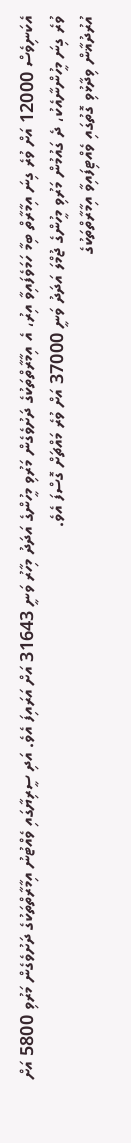އެކަނިވެސް 12000 އަށް ވުރެ ގިނަ އިމާރާތް ބިމާ ހަމަވެފައިވާ އިރު، އެ އިމާރާތްތަކުގެ ދަށުވެގެން މަރުވި މީހުންގެ އަދަދު މިހާރު ވަނީ 31643 އަށް އަރައިފަ އެވެ. އަދި ސީރިޔާގައި ވެއްޓުނު އިމާރާތްތަކުގެ ދަށުވެގެން މަރުވި 5800 އަށް ވުރެ ގިނަ މީހުންނާއެކު، ދެ ގައުމުން މަރުވި މީހުންގެ ޖުމްލަ އަދަދު ވަނީ 37000 އަށް ވުރެ މައްޗަށް ގޮސްފަ އެވެ.
އުރުދުޣާން ވިދާޅުވި ގޮތުގައި ވެއްޓިފައިވާ އިމާރާތްތަކުގެ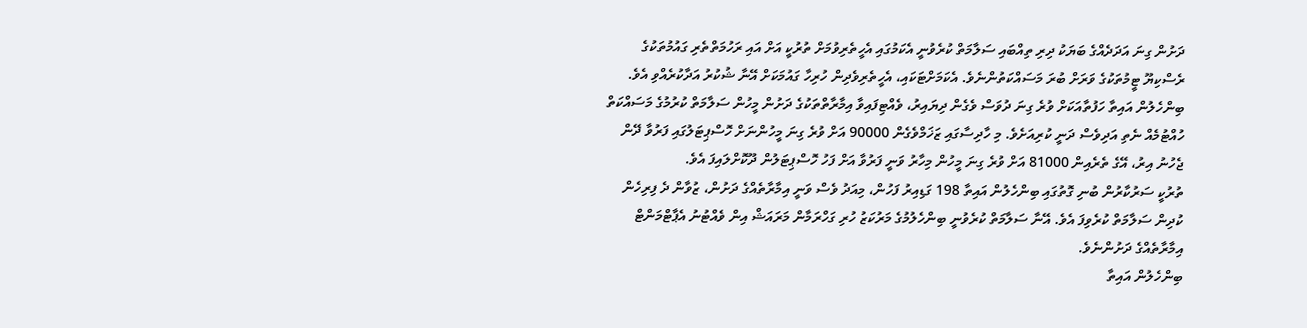ދަށުން ގިނަ އަދަދެއްގެ ބަޔަކު ދިރި ތިއްބައި ސަލާމަތް ކުރެވުނީ އެކަމުގައި އެހީތެރިވުމަށް ތުރުކީ އަށް އައި ރަހުމަތްތެރި ގައުމުތަކުގެ ރެސްކިޔޫ ޓީމުތަކުގެ ވަރަށް ބުރަ މަސައްކަތުންނެވެ. އެކަމަށްޓަކައި، އެހީތެރިވެދިން ހުރިހާ ގައުމަކަށް އޭނާ ޝުކުރު އަދާކުރެއްވި އެވެ.
ބިންހެލުން އައިތާ ހަފުތާއަކަށް ވުރެ ގިނަ ދުވަސް ވެގެން ދިޔައިރު، ވެއްޓިފައިވާ އިމާރާތްތަކުގެ ދަށުން މީހުން ސަލާމަތް ކުރުމުގެ މަސައްކަތް ހުއްޓުމެއް ނެތި އަދިވެސް ދަނީ ކުރިއަށެވެ. މި ހާދިސާގައި ޒަޚަމްވެގެން 90000 އަށް ވުރެ ގިނަ މީހުންނަށް ހޮސްޕިޓަލުގައި ފަރުވާ ދޭން ޖެހުނު އިރު، އޭގެ ތެރެއިން 81000 އަށް ވުރެ ގިނަ މީހުން މިހާރު ވަނީ ފަރުވާ އަށް ފަހު ހޮސްޕިޓަލުން ދޫކޮށްލައިފަ އެވެ.
ތުރުކީ ސަރުކާރުން ބުނި ގޮތުގައި ބިންހެލުން އައިތާ 198 ގަޑިއިރު ފަހުން، މިއަދު ވެސް ވަނީ އިމާރާތެއްގެ ދަށުން، ޒުވާން ދެ ފިރިހެން ކުދިން ސަލާމަތް ކުރެވިފަ އެވެ. އޭނާ ސަލާމަތް ކުރެވުނީ ބިންހެލުމުގެ މަރުކަޒު ހުރި ގަހްރަމާން މަރައަޝް އިން ވެއްޓުނު އެޕާޓްމަންޓް އިމާރާތެއްގެ ދަށުންނެވެ.
ބިންހެލުން އައިތާ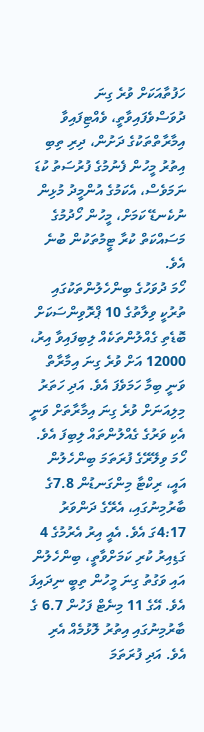ހަފުތާއަކަށް ވުރެ ގިނަ ދުވަސްވެފައިވާތީ، ވެއްޓިފައިވާ އިމާރާތްތަކުގެ ދަށުން، ދިރި ތިބި އިތުރު މީހުން ފެނުމުގެ ފުރުސަތު ކުޑަ ނަމަވެސް، އެކަމުގެ އުންމީދު މުޅިން ނުކެނޑޭ ކަމަށް، މީހުން ހޯދުމުގެ މަސައްކަތް ކުރާ ޓީމުތަކުން ބުނެ އެވެ.
ހޯމަ ދުވަހުގެ ބިންހެލުންތަކުގައި ތުރުކީ ވިލާތުގެ 10 ޕްރޮވިންސަކަށް ބޮޑެތި ގެއްލުންތަކެއް ލިބިފައިވާ އިރު، 12000 އަށް ވުރެ ގިނަ އިމާރާތް ވަނީ ބިމާ ހަމަވެފަ އެވެ. އަދި ހަތަރު މިލިއަނަށް ވުރެ ގިނަ އިމާރާތަށް ވަނީ އެކި ވަރުގެ ގެއްލުންތައް ލިބިފަ އެވެ.
ހޯމަ ވިލޭރޭގެ ފުރަތަމަ ބިންހެލުން އައީ، ރިކްޓާ މިންގަނޑުން 7.8ގެ ބާރުމިނުގައި، އެރޭގެ ދަންވަރު 4:17ގަ އެވެ. އެއީ އިރު އެރުމުގެ 4 ގަޑިއިރު ކުރި ކަމަށްވާތީ، ބިންހެލުން އައި ވަގުތު ގިނަ މީހުން ތިބީ ނިދައިފަ އެވެ. އޭގެ 11 މިނެޓް ފަހުން 6.7 ގެ ބާރުމިނުގައި އިތުރު ލޮޅުމެއް އެރި އެވެ. އަދި ފުރަތަމަ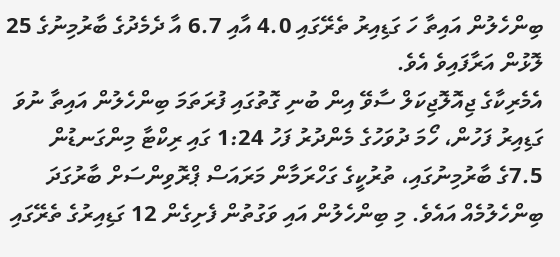ބިންހެލުން އައިތާ ހަ ގަޑިއިރު ތެރޭގައި 4.0 އާއި 6.7 އާ ދެމެދުގެ ބާރުމިނުގެ 25 ލޮޅުން އަރާފައިވެ އެވެ.
އެމެރިކާގެ ޖިއޮލޮޖިކަލް ސާވޭ އިން ބުނި ގޮތުގައި ފުރަތަމަ ބިންހެލުން އައިތާ ނުވަ ގަޑިއިރު ފަހުން، ހޯމަ ދުވަހުގެ މެންދުރު ފަހު 1:24 ގައި ރިކްޓާ މިންގަނޑުން 7.5ގެ ބާރުމިނުގައި، ތުރުކީގެ ގަހްރަމާން މަރައަސް ޕްރޮވިންސަށް ބާރުގަދަ ބިންހެލުމެއް އައެވެ. މި ބިންހެލުން އައި ވަގުތުން ފެށިގެން 12 ގަޑިއިރުގެ ތެރޭގައި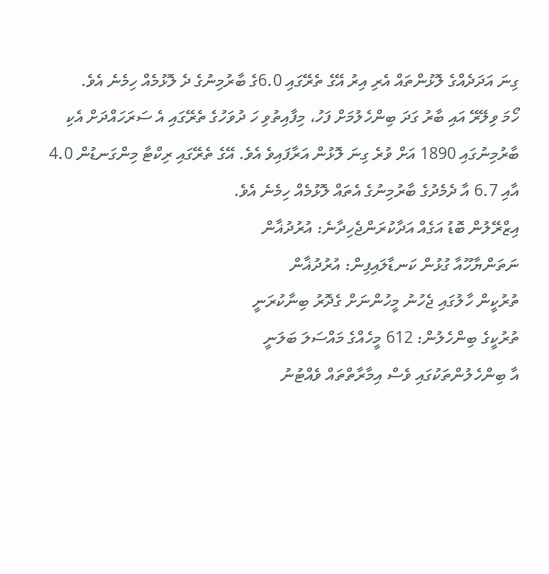ގިނަ އަދަދެއްގެ ލޮޅުންތައް އެރި އިރު އޭގެ ތެރޭގައި 6.0ގެ ބާރުމިނުގެ ދެ ލޮޅުމެއް ހިމެނެ އެވެ.
ހޯމަ ވިލޭރޭ އައި ބާރު ގަދަ ބިންހެލުމަށް ފަހު، މިފާއިތުވި ހަ ދުވަހުގެ ތެރޭގައި އެ ސަރަހައްދަށް އެކި ބާރުމިނުގައި 1890 އަށް ވުރެ ގިނަ ލޮޅުން އަރާފައިވެ އެވެ. އޭގެ ތެރޭގައި ރިކްޓާ މިންގަނޑުން 4.0 އާއި 6.7 އާ ދެމެދުގެ ބާރުމިނުގެ އެތައް ލޮޅުމެއް ހިމެނެ އެވެ.
އިޒްރޭލުން ބޮޑު އަގެއް އަދާކުރަންޖެހިދާނެ: އުރުދުޣާން
ނަތަންޔާހޫއާ ގުޅުން ކަނޑާލައިފިން: އުރުދުޣާން
ތުރުކީން ހާލުގައި ޖެހުނު މީހުންނަށް ގެދޮރު ބިނާކުރަނީ
ތުރުކީގެ ބިންހެލުން: 612 މީހެއްގެ މައްސަލަ ބަލަނީ
އާ ބިންހެލުންތަކުގައި ވެސް އިމާރާތްތައް ވެއްޓުނު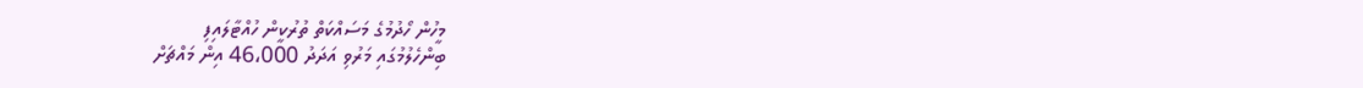މީހުން ހޯދުމުގެ މަސައްކަތް ތުރުކީން ހުއްޓާލައިފި
ބިންހެލުމުގައި މަރުވި އަދަދު 46،000 އިން މައްޗަށް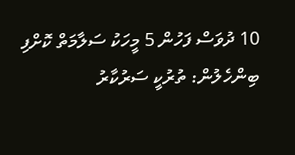10 ދުވަސް ފަހުން 5 މީހަކު ސަލާމަތް ކޮށްފި
ބިންހެލުން: ތުރުކީ ސަރުކާރު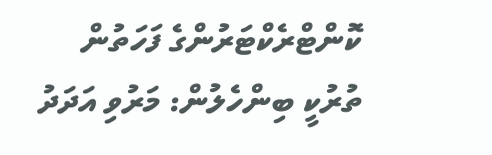ކޮންޓްރެކްޓަރުންގެ ފަހަތުން
ތުރުކީ ބިންހެލުން: މަރުވި އަދަދު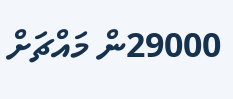29000ން މައްޗަށް